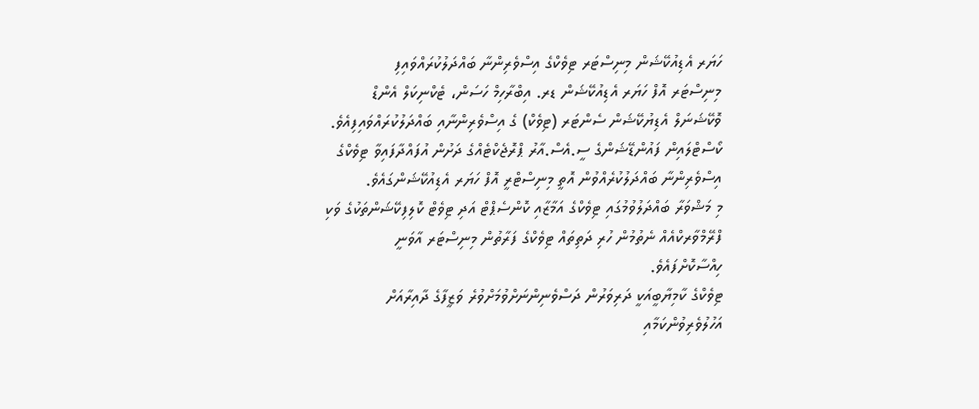ހަޔަރ އެޑިއުކޭޝަން މިނިސްޓަރ ޓިވެކްގެ އިސްވެރިންނާ ބައްދަލުކުރައްވައިފި
މިނިސްޓަރ އޮފް ހަޔަރ އެޑިއުކޭޝަން ޑރ. އިބްރާހިމް ހަސަން، ޓެކްނިކަލް އެންޑް ވޮކޭޝަނަލް އެޑިޔުކޭޝަން ސެންޓަރ (ޓިވެކް) ގެ އިސްވެރިންނާއި ބައްދަލުކުރައްވައިފިއެވެ.
ކޯސްޓްލައިން ފައުންޑޭޝަންގެ ސީ.އެސް.އާރު ޕްރޮޖެކްޓެއްގެ ދަށުން އުފައްދާފައިވާ ޓިވެކްގެ އިސްވެރިންނާ ބައްދަލުކުރެއްވުން އޮތީ މިނިސްޓްރީ އޮފް ހަޔަރ އެޑިއުކޭޝަންގައެވެ.
މި މަޝްވަރާ ބައްދަލުވުމުގައި ޓިވެކްގެ އަމާޒާއި ކޮންސެޕްޓް އަދި ޓިވެޓް ކޮލިފިކޭޝަންތަކުގެ ވަކި ފްރޭމްވާރކްއެއް ނެތުމުން ހުރި ދަތިތައް ޓިވެކްގެ ފަރާތުން މިނިސްޓަރ އާވަނީ ހިއްސާކޮށްފައެވެ.
ޓިވެކްގެ ކާމިޔާބީއަކީ ދަރިވަރުން ދަސްވެނިންނަށްވުމަށްވުރެ ވަޒީފާގެ ދާއިރާއަށް އަހުލުވެރިވުންކަމާއި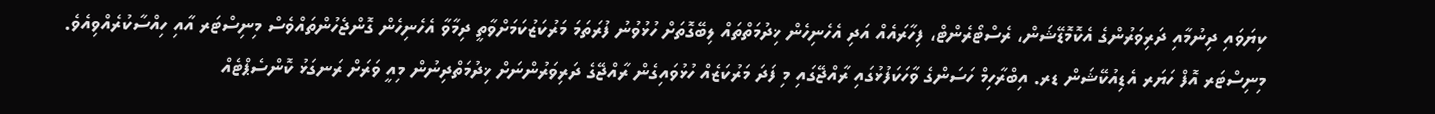ކިޔަވައި ދިނުމާއި ދަރިވަރުންގެ އެކޮމޮޑޭޝަން، ރެސްޓޯރެންޓް، ފިހާރައެއް އަދި އެހެނިހެން ޚިދުމަތްތައް ލިބޭގޮތަށް ހުޅުވުނު ފުރަތަމަ މަރުކަޒުކަމަށްވާތީ ދިމާވާ އެހެނިހެން ގޮންޖެހުންތައްވެސް މިނިސްޓަރ އާއި ހިއްސާކުރެއްވިއެވެ.
މިނިސްޓަރ އޮފް ހަޔަރ އެޑިއުކޭޝަން ޑރ. އިބްރާހިމް ހަސަންގެ ވާހަކަފުޅުގައި ރާއްޖޭގައި މި ފަދަ މަރުކަޒެއް ހުޅުވައިގެން ރާއްޖޭގެ ދަރިވަރުންނަށް ޚިދުމަތްދިނުން މިއީ ވަރަށް ރަނގަޅު ކޮންސެޕްޓެއް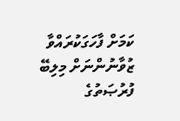ކަމަށް ފާހަގަކުރައްވާ ޒުވާނުންނަށް މިލިބޭ ފުރުޞަތުގެ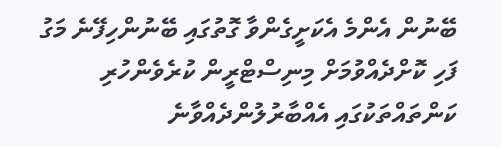ބޭނުން އެންމެ އެކަށީގެންވާ ގޮތުގައި ބޭނުންހިފޭނެ މަގު ފަހި ކޮށްދެއްވުމަށް މިނިސްޓްރީން ކުރެވެންހުރި ކަންތައްތަކުގައި އެއްބާރުލުންދެއްވާނެ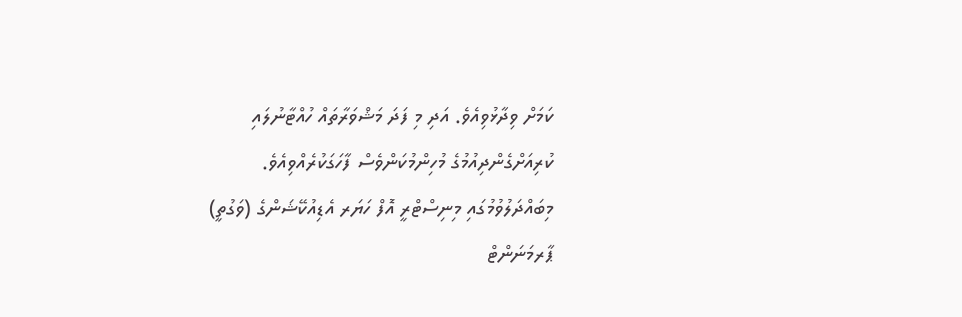ކަމަށް ވިދާޅުވިއެވެ. އަދި މި ފަދަ މަޝްވަރާތައް ހުއްޓާނުލައި ކުރިއަށްގެންދިއުމުގެ މުހިންމުކަންވެސް ފާހަގަކުރެއްވިއެވެ.
މިބައްދަލުވުމުގައި މިނިސްޓްރީ އޮފް ހަޔަރ އެޑިއުކޭޝަންގެ (ވަގުތީ) ޕާރމަނަންޓް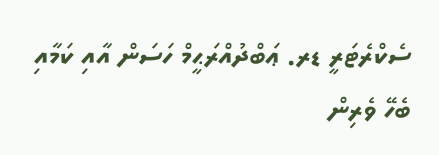ސެކްރެޓަރީ ޑރ. ޢަބްދުއްރަޙީމް ހަސަން އާއި ކަމާއި ބެހޭ ވެރިން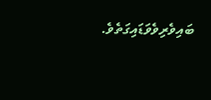ބައިވެރިވެވަޑައިގަތެވެ.